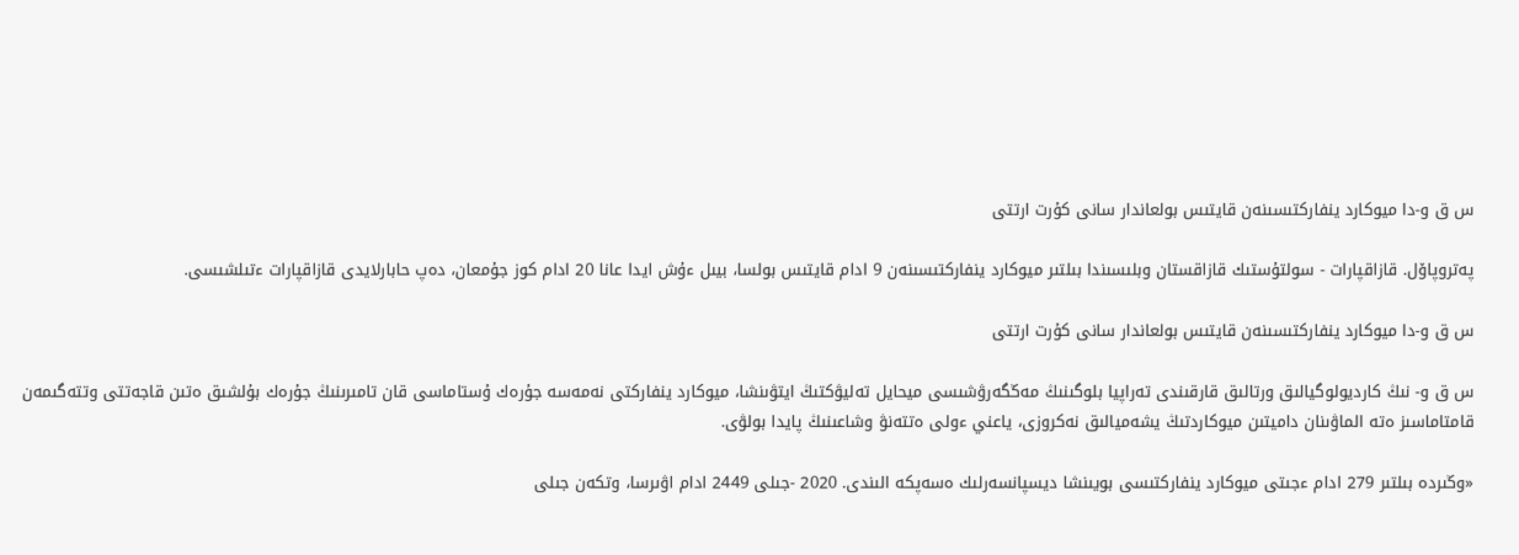س ق و-دا ميوكارد ينفاركتىسىنەن قايتىس بولعاندار سانى كۇرت ارتتى

پەتروپاۆل. قازاقپارات - سولتۇستىك قازاقستان وبلىسىندا بىلتىر ميوكارد ينفاركتىسىنەن 9 ادام قايتىس بولسا، بيىل ءۇش ايدا عانا 20 ادام كوز جۇمعان، دەپ حابارلايدى قازاقپارات ءتىلشىسى.

س ق و-دا ميوكارد ينفاركتىسىنەن قايتىس بولعاندار سانى كۇرت ارتتى

س ق و- نىڭ كارديولوگيالىق ورتالىق قارقىندى تەراپيا بلوگىنىڭ مەڭگەرۋشىسى ميحايل تەليۋكتىڭ ايتۋىنشا، ميوكارد ينفاركتى نەمەسە جۇرەك ۇستاماسى قان تامىرىنىڭ جۇرەك بۇلشىق ەتىن قاجەتتى وتتەگىمەن قامتاماسىز ەتە الماۋىنان داميتىن ميوكاردتىڭ يشەميالىق نەكروزى، ياعني ءولى ەتتەنۋ وشاعىنىڭ پايدا بولۋى.

«وڭىردە بىلتىر 279 ادام ءجىتى ميوكارد ينفاركتىسى بويىنشا ديسپانسەرلىك ەسەپكە الىندى. 2020 -جىلى 2449 ادام اۋىرسا، وتكەن جىلى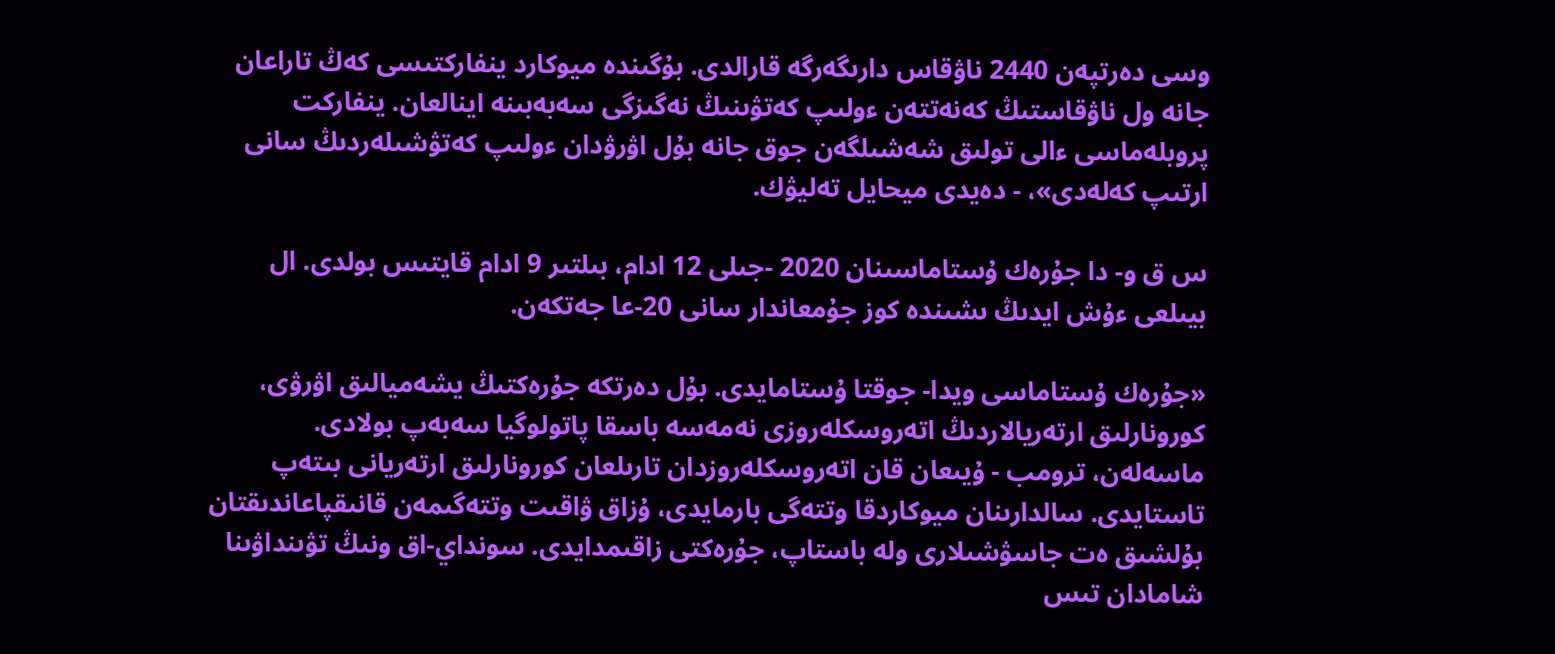وسى دەرتپەن 2440 ناۋقاس دارىگەرگە قارالدى. بۇگىندە ميوكارد ينفاركتىسى كەڭ تاراعان جانە ول ناۋقاستىڭ كەنەتتەن ءولىپ كەتۋىنىڭ نەگىزگى سەبەبىنە اينالعان. ينفاركت پروبلەماسى ءالى تولىق شەشىلگەن جوق جانە بۇل اۋرۋدان ءولىپ كەتۋشىلەردىڭ سانى ارتىپ كەلەدى»، - دەيدى ميحايل تەليۋك.

س ق و- دا جۇرەك ۇستاماسىنان 2020 -جىلى 12 ادام، بىلتىر 9 ادام قايتىس بولدى. ال بيىلعى ءۇش ايدىڭ ىشىندە كوز جۇمعاندار سانى 20-عا جەتكەن.

«جۇرەك ۇستاماسى ويدا- جوقتا ۇستامايدى. بۇل دەرتكە جۇرەكتىڭ يشەميالىق اۋرۋى، كورونارلىق ارتەريالاردىڭ اتەروسكلەروزى نەمەسە باسقا پاتولوگيا سەبەپ بولادى. ماسەلەن، ترومب - ۇيىعان قان اتەروسكلەروزدان تارىلعان كورونارلىق ارتەريانى بىتەپ تاستايدى. سالدارىنان ميوكاردقا وتتەگى بارمايدى، ۇزاق ۋاقىت وتتەگىمەن قانىقپاعاندىقتان بۇلشىق ەت جاسۋشىلارى ولە باستاپ، جۇرەكتى زاقىمدايدى. سونداي-اق ونىڭ تۋىنداۋىنا شامادان تىس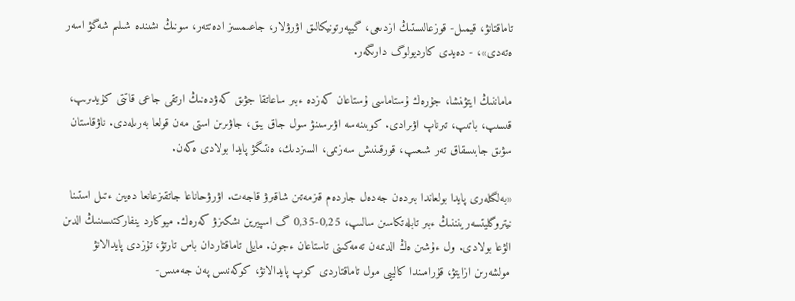تاماقتانۋ، قيمىل- قوزعالىستىڭ ازدىعى، گيپەرتونيكالىق اۋرۋلار، جاعىمسىز ادەتتەر، سونىڭ ىشىندە شىلىم شەگۋ اسەر ەتەدى»، - دەيدى كارديولوگ دارىگەر.

ماماننىڭ ايتۋىنشا، جۇرەك ۇستاماسى ۇستاعان كەزدە ءبىر ساعاتقا جۋىق كەۋدەنىڭ ارتقى جاعى قاتتى كۇيدىرىپ، قىسىپ، باتىپ، تىرناپ اۋىرادى. كوبىنەسە اۋىرسىنۋ سول جاق يىق، جاۋىرىن استى مەن قولعا بەرىلەدى. ناۋقاستان سۋىق جابىسقاق تەر شىعىپ، قورقىنىش سەزىمى، السىزدىك، ەنتىگۋ پايدا بولادى ەكەن.

«بەلگىلەرى پايدا بولعاندا بىردەن جەدەل جاردەم قىزمەتىن شاقىرۋ قاجەت. اۋرۋحاناعا جاتقىزعانعا دەيىن ءتىل استىنا نيتروگليتسەرينننىڭ ءبىر تابلەتكاسىن سالىپ، 0,25-0,35 گ اسپيرين ىشكىزۋ كەرەك. ميوكارد ينفاركتىسىنىڭ الدىن الۋعا بولادى. ول ءۇشىن ەڭ الدىمەن تەمەكىنى تاستاعان ءجون. مايلى تاماقتاردان باس تارتۋ، تۇزدى پايدالانۋ مولشەرىن ازايتۋ، قۇرامىندا كالييى مول تاماقتاردى كوپ پايدالانۋ، كوكەنىس پەن جەمىس-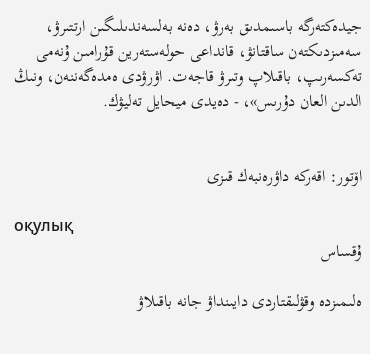جيدەكتەرگە باسىمدىق بەرۋ، دەنە بەلسەندىلىگىن ارتتىرۋ، سەمىزدىكتەن ساقتانۋ، قانداعى حولەستەرين قۇرامىن ۇنەمى تەكسەرىپ، باقىلاپ وتىرۋ قاجەت. اۋرۋدى ەمدەگەننەن، ونىڭ الدىن العان دۇرىس»، - دەيدى ميحايل تەليۋك.


اۆتور: اقەركە داۋرەنبەك قىزى

оқулық
ۇقساس

ەلىمىزدە وقۋلىقتاردى دايىنداۋ جانە باقىلاۋ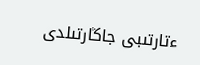ءتارتىبى جاڭارتىلدى